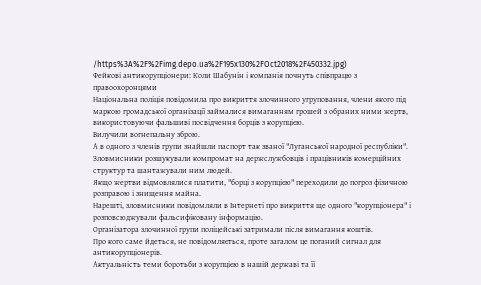/https%3A%2F%2Fimg.depo.ua%2F195x130%2FOct2018%2F450332.jpg)
Фейкові антикорупціонери: Коли Шабунін і компанія почнуть співпрацю з правоохоронцями
Національна поліція повідомила про викриття злочинного угруповання, члени якого під маркою громадської організації займалися вимаганням грошей з обраних ними жертв, використовуючи фальшиві посвідчення борців з корупцією.
Вилучили вогнепальну зброю.
А в одного з членів групи знайшли паспорт так званої "Луганської народної республіки".
Зловмисники розшукували компромат на держслужбовців і працівників комерційних структур та шантажували ним людей.
Якщо жертви відмовлялися платити, "борці з корупцією" переходили до погроз фізичною розправою і знищення майна.
Нарешті, зловмисники повідомляли в Інтернеті про викриття ще одного "корупціонера" і розповсюджували фальсифіковану інформацію.
Організатора злочинної групи поліцейські затримали після вимагання коштів.
Про кого саме йдеться, не повідомляється, проте загалом це поганий сигнал для антикорупціонерів.
Актуальність теми боротьби з корупцією в нашій державі та її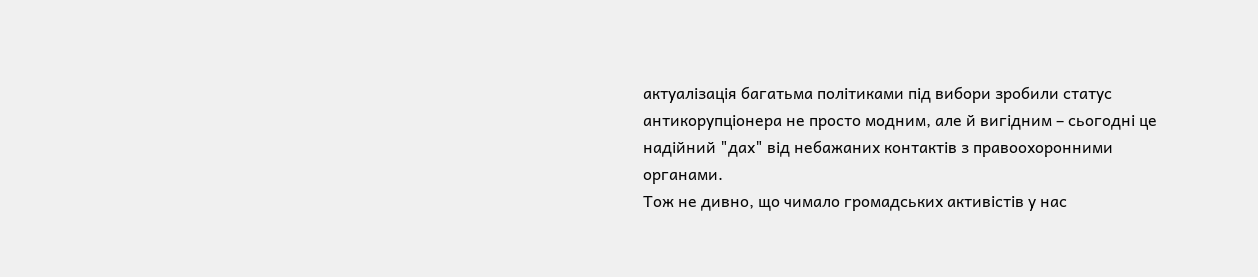актуалізація багатьма політиками під вибори зробили статус антикорупціонера не просто модним, але й вигідним – сьогодні це надійний "дах" від небажаних контактів з правоохоронними органами.
Тож не дивно, що чимало громадських активістів у нас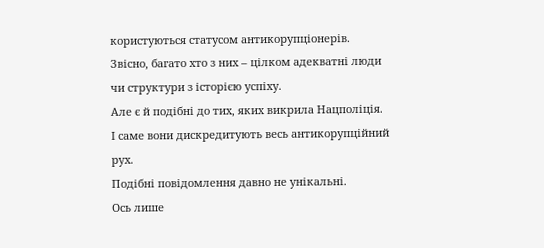користуються статусом антикорупціонерів.
Звісно, багато хто з них – цілком адекватні люди чи структури з історією успіху.
Але є й подібні до тих, яких викрила Нацполіція.
І саме вони дискредитують весь антикорупційний рух.
Подібні повідомлення давно не унікальні.
Ось лише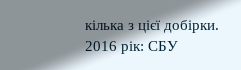кілька з цієї добірки.
2016 рік: СБУ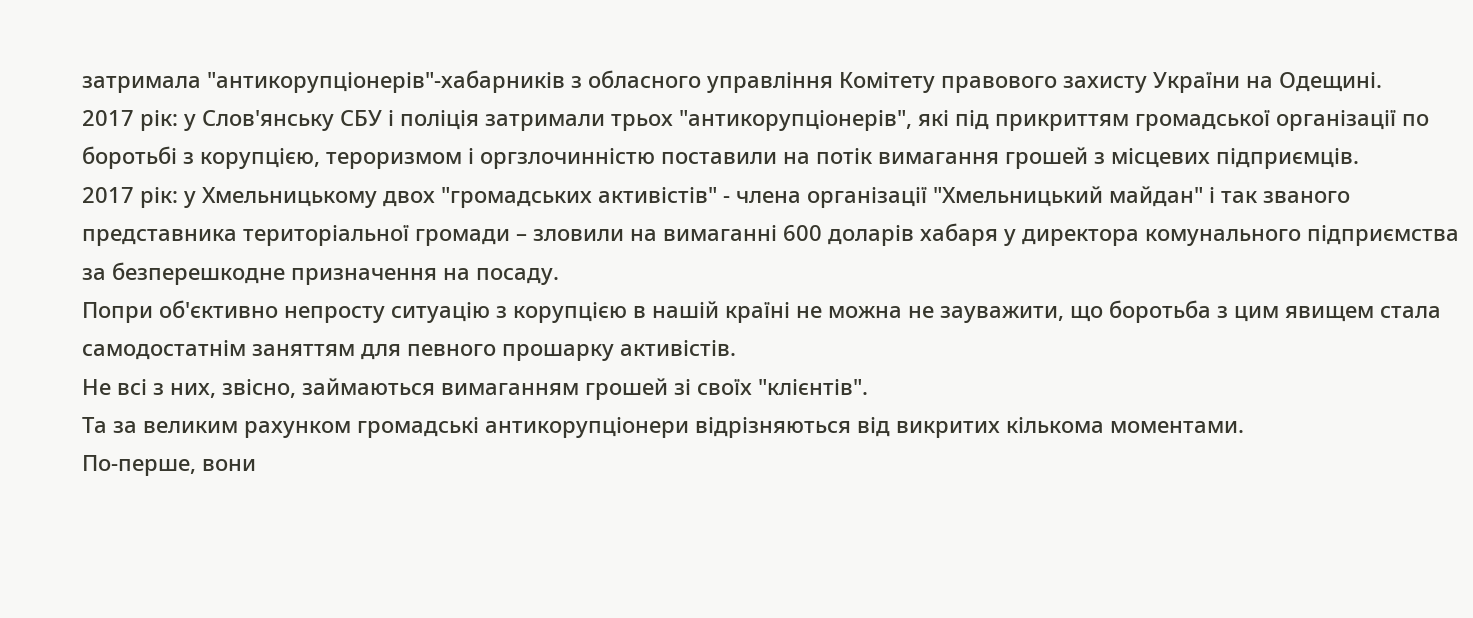затримала "антикорупціонерів"-хабарників з обласного управління Комітету правового захисту України на Одещині.
2017 рік: у Слов'янську СБУ і поліція затримали трьох "антикорупціонерів", які під прикриттям громадської організації по боротьбі з корупцією, тероризмом і оргзлочинністю поставили на потік вимагання грошей з місцевих підприємців.
2017 рік: у Хмельницькому двох "громадських активістів" - члена організації "Хмельницький майдан" і так званого представника територіальної громади – зловили на вимаганні 600 доларів хабаря у директора комунального підприємства за безперешкодне призначення на посаду.
Попри об'єктивно непросту ситуацію з корупцією в нашій країні не можна не зауважити, що боротьба з цим явищем стала самодостатнім заняттям для певного прошарку активістів.
Не всі з них, звісно, займаються вимаганням грошей зі своїх "клієнтів".
Та за великим рахунком громадські антикорупціонери відрізняються від викритих кількома моментами.
По-перше, вони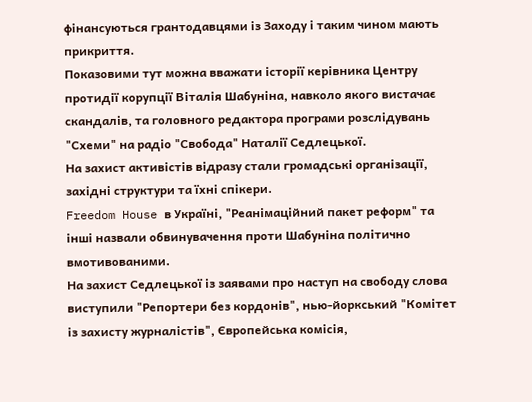фінансуються грантодавцями із Заходу і таким чином мають прикриття.
Показовими тут можна вважати історії керівника Центру протидії корупції Віталія Шабуніна, навколо якого вистачає скандалів, та головного редактора програми розслідувань "Схеми" на радіо "Свобода" Наталії Седлецької.
На захист активістів відразу стали громадські організації, західні структури та їхні спікери.
Freedom House в Україні, "Реанімаційний пакет реформ" та інші назвали обвинувачення проти Шабуніна політично вмотивованими.
На захист Седлецької із заявами про наступ на свободу слова виступили "Репортери без кордонів", нью-йоркський "Комітет із захисту журналістів", Європейська комісія,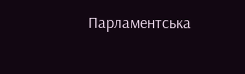Парламентська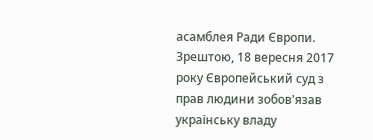асамблея Ради Європи.
Зрештою, 18 вересня 2017 року Європейський суд з прав людини зобов'язав українську владу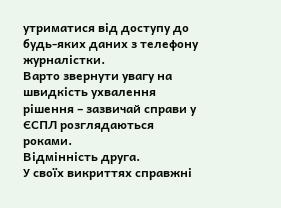утриматися від доступу до будь-яких даних з телефону журналістки.
Варто звернути увагу на швидкість ухвалення рішення – зазвичай справи у ЄСПЛ розглядаються роками.
Відмінність друга.
У своїх викриттях справжні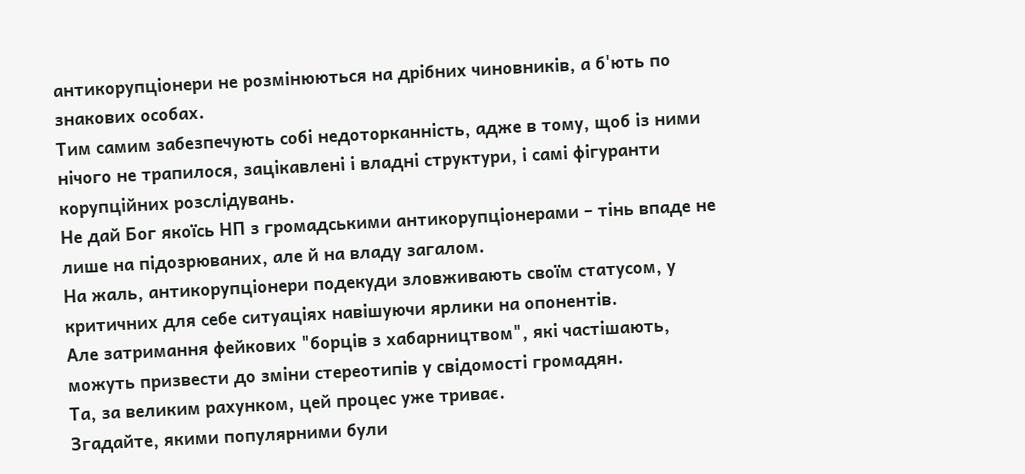антикорупціонери не розмінюються на дрібних чиновників, а б'ють по знакових особах.
Тим самим забезпечують собі недоторканність, адже в тому, щоб із ними нічого не трапилося, зацікавлені і владні структури, і самі фігуранти корупційних розслідувань.
Не дай Бог якоїсь НП з громадськими антикорупціонерами – тінь впаде не лише на підозрюваних, але й на владу загалом.
На жаль, антикорупціонери подекуди зловживають своїм статусом, у критичних для себе ситуаціях навішуючи ярлики на опонентів.
Але затримання фейкових "борців з хабарництвом", які частішають, можуть призвести до зміни стереотипів у свідомості громадян.
Та, за великим рахунком, цей процес уже триває.
Згадайте, якими популярними були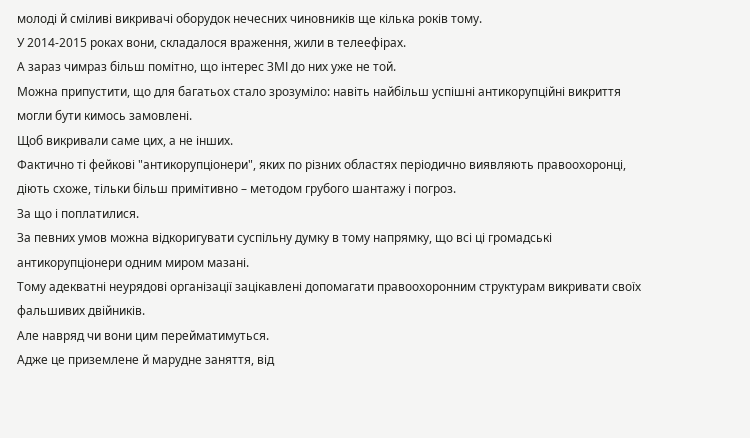молоді й сміливі викривачі оборудок нечесних чиновників ще кілька років тому.
У 2014-2015 роках вони, складалося враження, жили в телеефірах.
А зараз чимраз більш помітно, що інтерес ЗМІ до них уже не той.
Можна припустити, що для багатьох стало зрозуміло: навіть найбільш успішні антикорупційні викриття могли бути кимось замовлені.
Щоб викривали саме цих, а не інших.
Фактично ті фейкові "антикорупціонери", яких по різних областях періодично виявляють правоохоронці, діють схоже, тільки більш примітивно – методом грубого шантажу і погроз.
За що і поплатилися.
За певних умов можна відкоригувати суспільну думку в тому напрямку, що всі ці громадські антикорупціонери одним миром мазані.
Тому адекватні неурядові організації зацікавлені допомагати правоохоронним структурам викривати своїх фальшивих двійників.
Але навряд чи вони цим перейматимуться.
Адже це приземлене й марудне заняття, від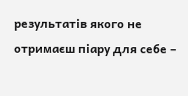результатів якого не отримаєш піару для себе –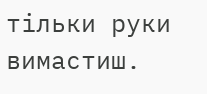тільки руки вимастиш.